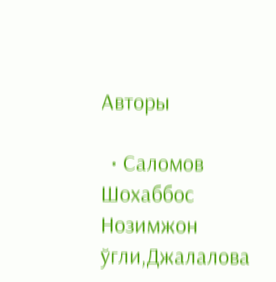Авторы

  • Саломов Шохаббос Нозимжон ўгли,Джалалова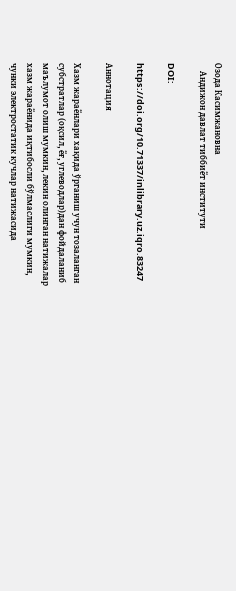Озода Касимжановна
    Aндижон давлат тиббиёт институти

DOI:

https://doi.org/10.71337/inlibrary.uz.iqro.83247

Аннотация

Хазм жараёнлари хақида ўрганиш учун тозаланган субстратлар (оқсил, ёғ, углеводлар)дан фойдаланиб маълумот олиш мумкин, лекин олинган натижалар  хазм жараёнида иқтибосли бўлмаслиги мумкин, чунки электростатик кучлар натижасида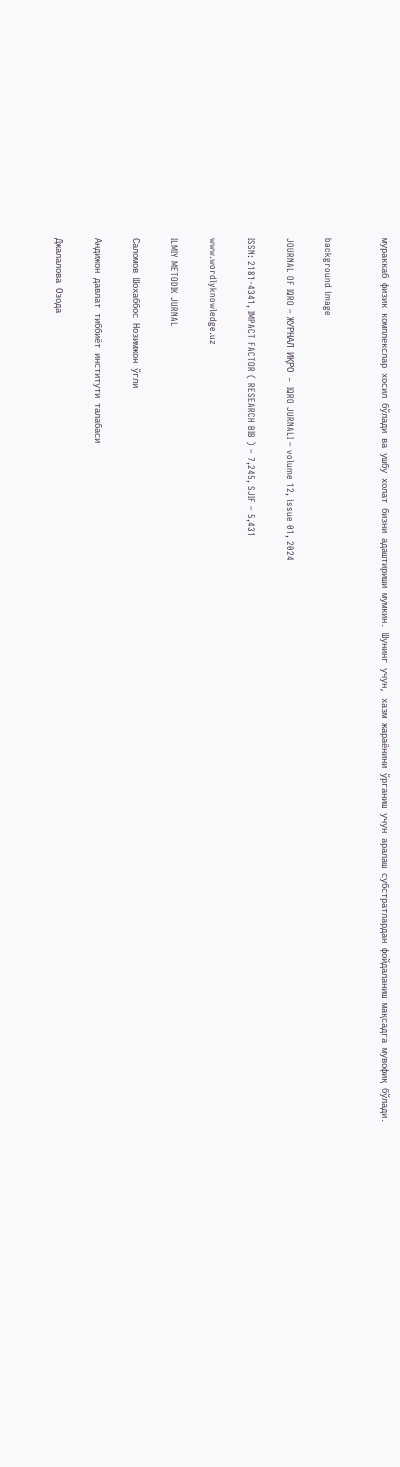мураккаб физик комплекслар хосил бўлади ва ушбу холат бизни адаштириши мумкин. Шунинг учун, хазм жараёнини ўрганиш учун аралаш субстратлардан фойдаланиш мақсадга мувофиқ бўлади.


background image

JOURNAL OF IQRO – ЖУРНАЛ ИҚРО – IQRO JURNALI – volume 12, issue 01, 2024

ISSN: 2181-4341, IMPACT FACTOR ( RESEARCH BIB ) – 7,245, SJIF – 5,431

www.wordlyknowledge.uz

ILMIY METODIK JURNAL

Саломов Шохаббос Нозимжон ўгли

Aндижон давлат тиббиёт институти талабаси

Джалалова Озода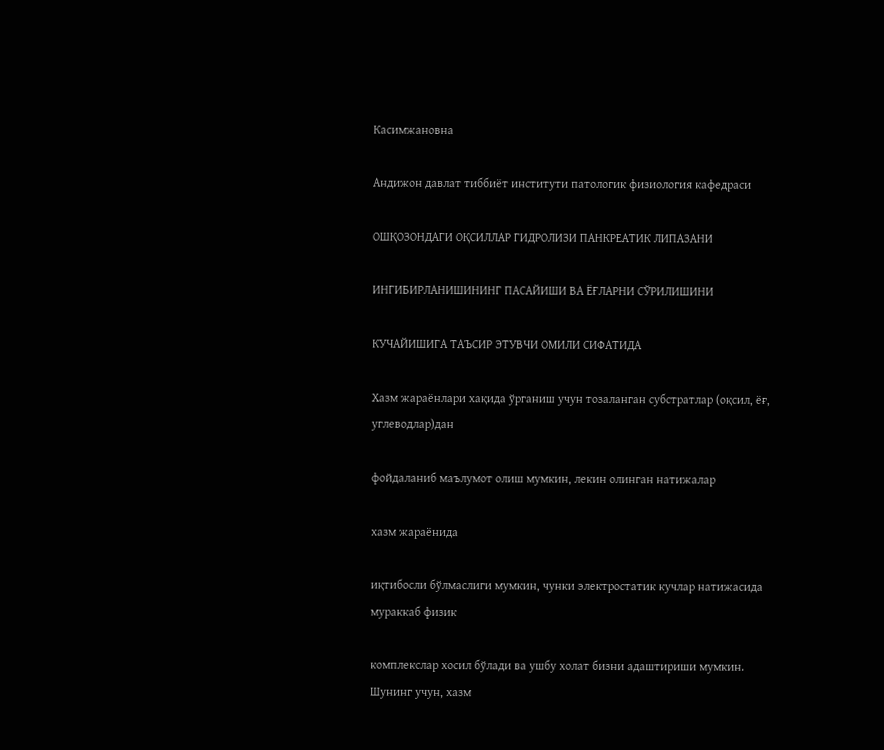Касимжановна

Aндижон давлат тиббиёт институти патологик физиология кафедраси

ОШҚОЗОНДАГИ ОҚСИЛЛАР ГИДРОЛИЗИ ПАНКРЕАТИК ЛИПАЗАНИ

ИНГИБИРЛАНИШИНИНГ ПАСАЙИШИ ВА ЁҒЛАРНИ СЎРИЛИШИНИ

КУЧАЙИШИГА ТАЪСИР ЭТУВЧИ ОМИЛИ СИФАТИДА

Хазм жараёнлари хақида ўрганиш учун тозаланган субстратлар (оқсил, ёғ, углеводлар)дан

фойдаланиб маълумот олиш мумкин, лекин олинган натижалар

хазм жараёнида

иқтибосли бўлмаслиги мумкин, чунки электростатик кучлар натижасида мураккаб физик

комплекслар хосил бўлади ва ушбу холат бизни адаштириши мумкин. Шунинг учун, хазм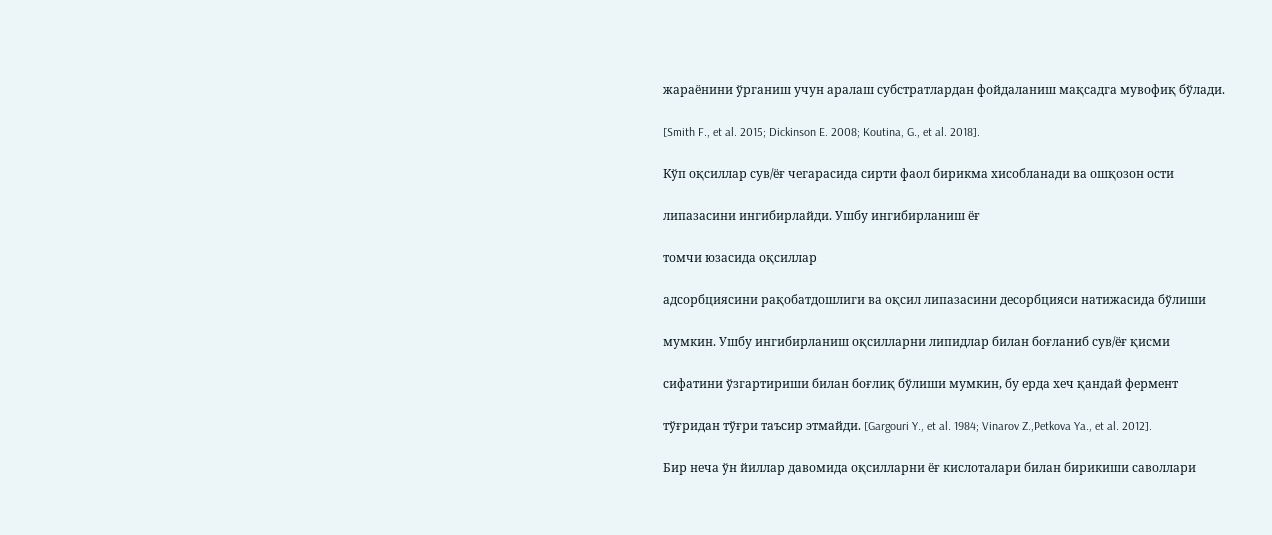жараёнини ўрганиш учун аралаш субстратлардан фойдаланиш мақсадга мувофиқ бўлади.

[Smith F., et al. 2015; Dickinson E. 2008; Koutina, G., et al. 2018].

Кўп оқсиллар сув/ёғ чегарасида сирти фаол бирикма хисобланади ва ошқозон ости

липазасини ингибирлайди. Ушбу ингибирланиш ёғ

томчи юзасида оқсиллар

адсорбциясини рақобатдошлиги ва оқсил липазасини десорбцияси натижасида бўлиши

мумкин. Ушбу ингибирланиш оқсилларни липидлар билан боғланиб сув/ёғ қисми

сифатини ўзгартириши билан боғлиқ бўлиши мумкин, бу ерда хеч қандай фермент

тўғридан тўғри таъсир этмайди. [Gargouri Y., et al. 1984; Vinarov Z.,Petkova Ya., et al. 2012].

Бир неча ўн йиллар давомида оқсилларни ёғ кислоталари билан бирикиши саволлари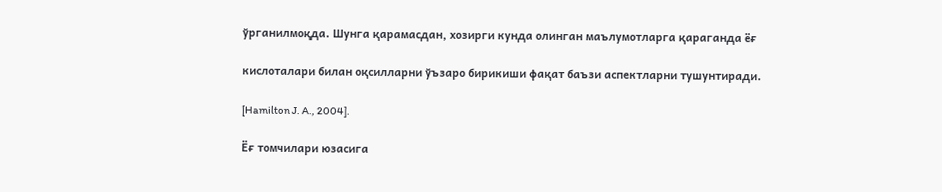ўрганилмоқда. Шунга қарамасдан, хозирги кунда олинган маълумотларга қараганда ёғ

кислоталари билан оқсилларни ўъзаро бирикиши фақат баъзи аспектларни тушунтиради.

[Hamilton J. A., 2004].

Ёғ томчилари юзасига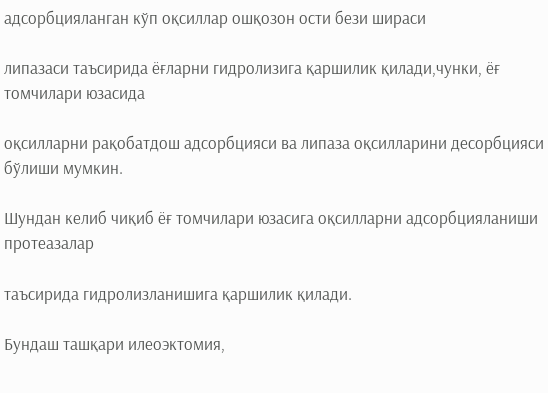адсорбцияланган кўп оқсиллар ошқозон ости бези шираси

липазаси таъсирида ёғларни гидролизига қаршилик қилади,чунки, ёғ томчилари юзасида

оқсилларни рақобатдош адсорбцияси ва липаза оқсилларини десорбцияси бўлиши мумкин.

Шундан келиб чиқиб ёғ томчилари юзасига оқсилларни адсорбцияланиши протеазалар

таъсирида гидролизланишига қаршилик қилади.

Бундаш ташқари илеоэктомия,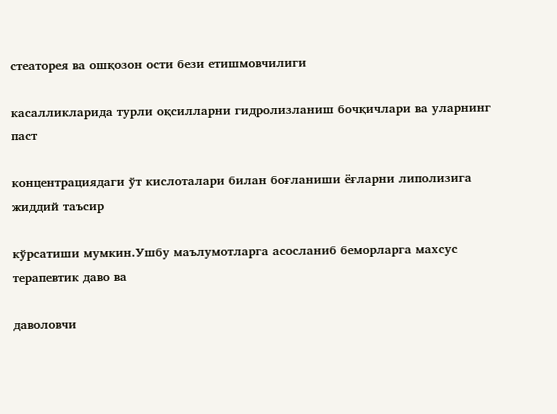стеаторея ва ошқозон ости бези етишмовчилиги

касалликларида турли оқсилларни гидролизланиш бочқичлари ва уларнинг паст

концентрациядаги ўт кислоталари билан боғланиши ёғларни липолизига жиддий таъсир

кўрсатиши мумкин.Ушбу маълумотларга асосланиб беморларга махсус терапевтик даво ва

даволовчи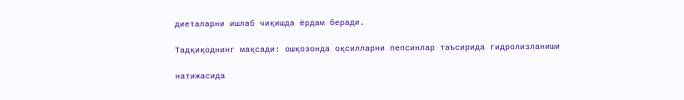диеталарни ишлаб чиқишда ёрдам беради.

Тадқиқоднинг мақсади: ошқозонда оқсилларни пепсинлар таъсирида гидролизланиши

натижасида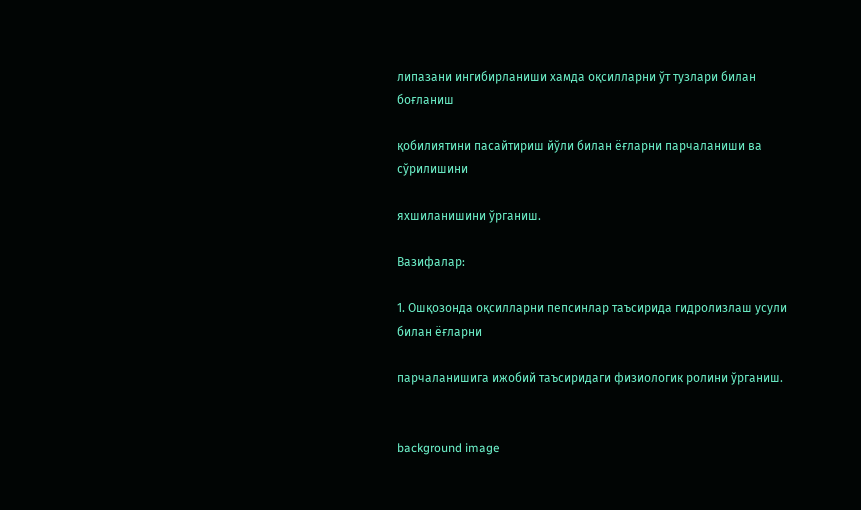липазани ингибирланиши хамда оқсилларни ўт тузлари билан боғланиш

қобилиятини пасайтириш йўли билан ёғларни парчаланиши ва сўрилишини

яхшиланишини ўрганиш.

Вазифалар:

1. Ошқозонда оқсилларни пепсинлар таъсирида гидролизлаш усули билан ёғларни

парчаланишига ижобий таъсиридаги физиологик ролини ўрганиш.


background image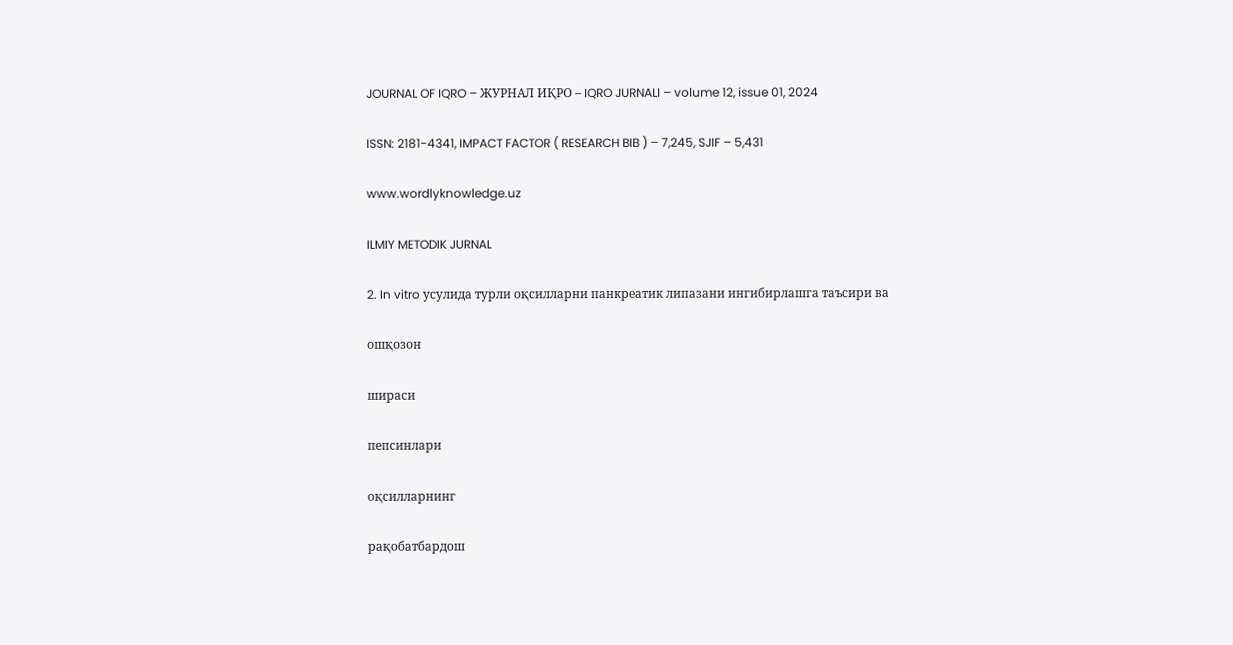JOURNAL OF IQRO – ЖУРНАЛ ИҚРО – IQRO JURNALI – volume 12, issue 01, 2024

ISSN: 2181-4341, IMPACT FACTOR ( RESEARCH BIB ) – 7,245, SJIF – 5,431

www.wordlyknowledge.uz

ILMIY METODIK JURNAL

2. In vitro усулида турли оқсилларни панкреатик липазани ингибирлашга таъсири ва

ошқозон

шираси

пепсинлари

оқсилларнинг

рақобатбардош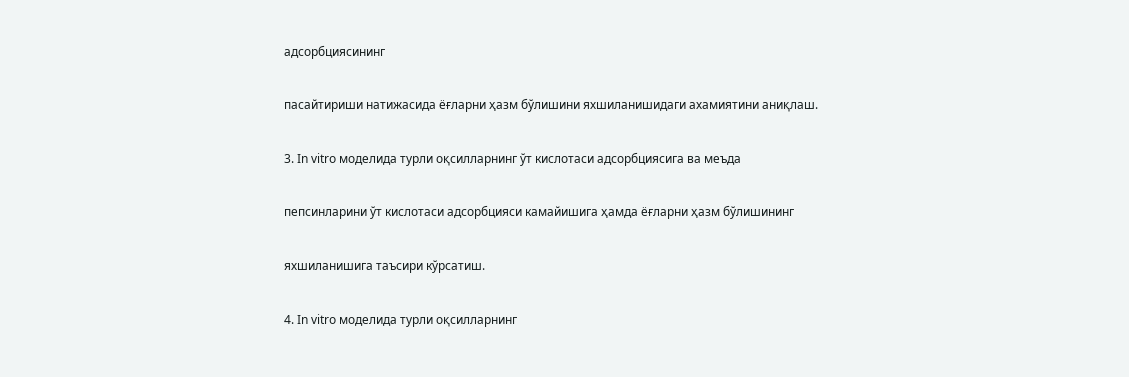адсорбциясининг

пасайтириши натижасида ёғларни ҳазм бўлишини яхшиланишидаги ахамиятини аниқлаш.

3. In vitro моделида турли оқсилларнинг ўт кислотаси адсорбциясига ва меъда

пепсинларини ўт кислотаси адсорбцияси камайишига ҳамда ёғларни ҳазм бўлишининг

яхшиланишига таъсири кўрсатиш.

4. In vitro моделида турли оқсилларнинг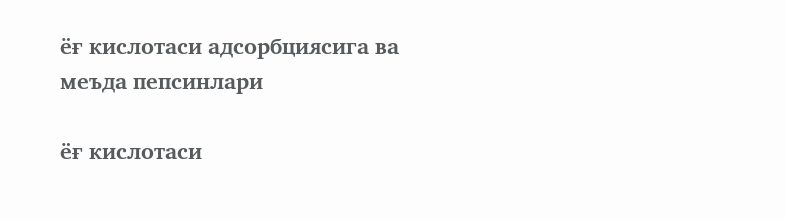ёғ кислотаси адсорбциясига ва меъда пепсинлари

ёғ кислотаси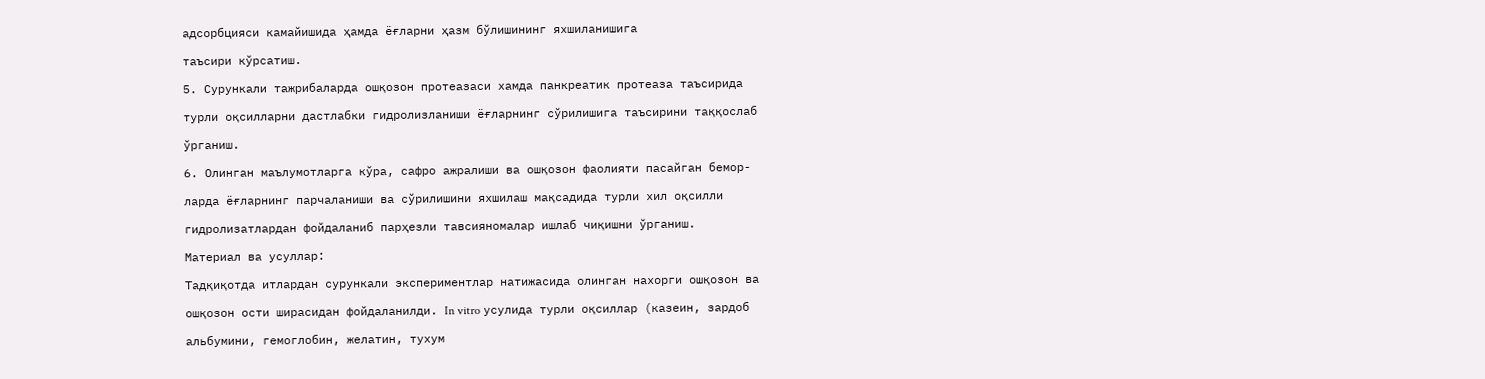адсорбцияси камайишида ҳамда ёғларни ҳазм бўлишининг яхшиланишига

таъсири кўрсатиш.

5. Сурункали тажрибаларда ошқозон протеазаси хамда панкреатик протеаза таъсирида

турли оқсилларни дастлабки гидролизланиши ёғларнинг сўрилишига таъсирини таққослаб

ўрганиш.

6. Олинган маълумотларга кўра, сафро ажралиши ва ошқозон фаолияти пасайган бемор-

ларда ёғларнинг парчаланиши ва сўрилишини яхшилаш мақсадида турли хил оқсилли

гидролизатлардан фойдаланиб парҳезли тавсияномалар ишлаб чиқишни ўрганиш.

Материал ва усуллар:

Тадқиқотда итлардан сурункали экспериментлар натижасида олинган нахорги ошқозон ва

ошқозон ости ширасидан фойдаланилди. In vitro усулида турли оқсиллар (казеин, зардоб

альбумини, гемоглобин, желатин, тухум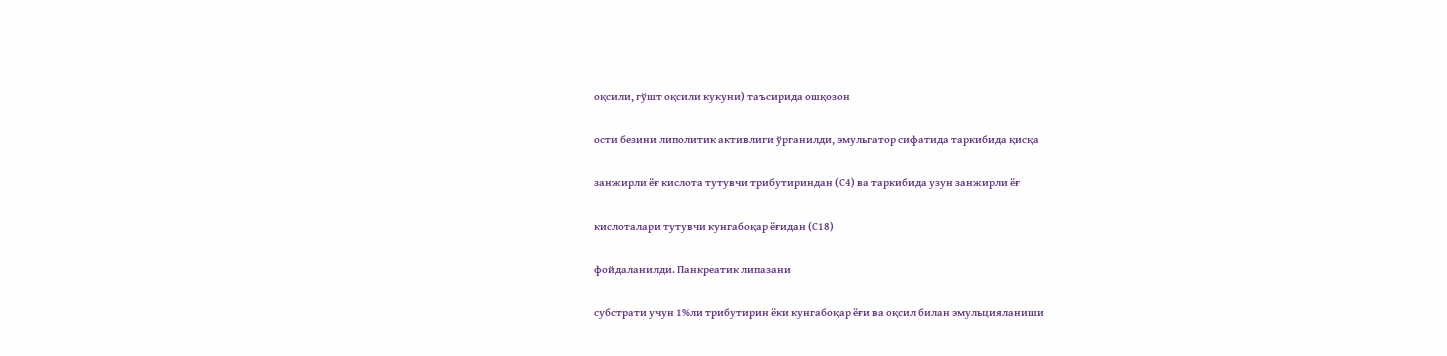оқсили, гўшт оқсили кукуни) таъсирида ошқозон

ости безини липолитик активлиги ўрганилди, эмульгатор сифатида таркибида қисқа

занжирли ёғ кислота тутувчи трибутириндан (С4) ва таркибида узун занжирли ёғ

кислоталари тутувчи кунгабоқар ёғидан (С18)

фойдаланилди. Панкреатик липазани

субстрати учун 1%ли трибутирин ёки кунгабоқар ёғи ва оқсил билан эмульцияланиши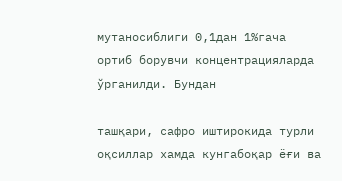мутаносиблиги 0,1дан 1%гача ортиб борувчи концентрацияларда ўрганилди. Бундан

ташқари, сафро иштирокида турли оқсиллар хамда кунгабоқар ёғи ва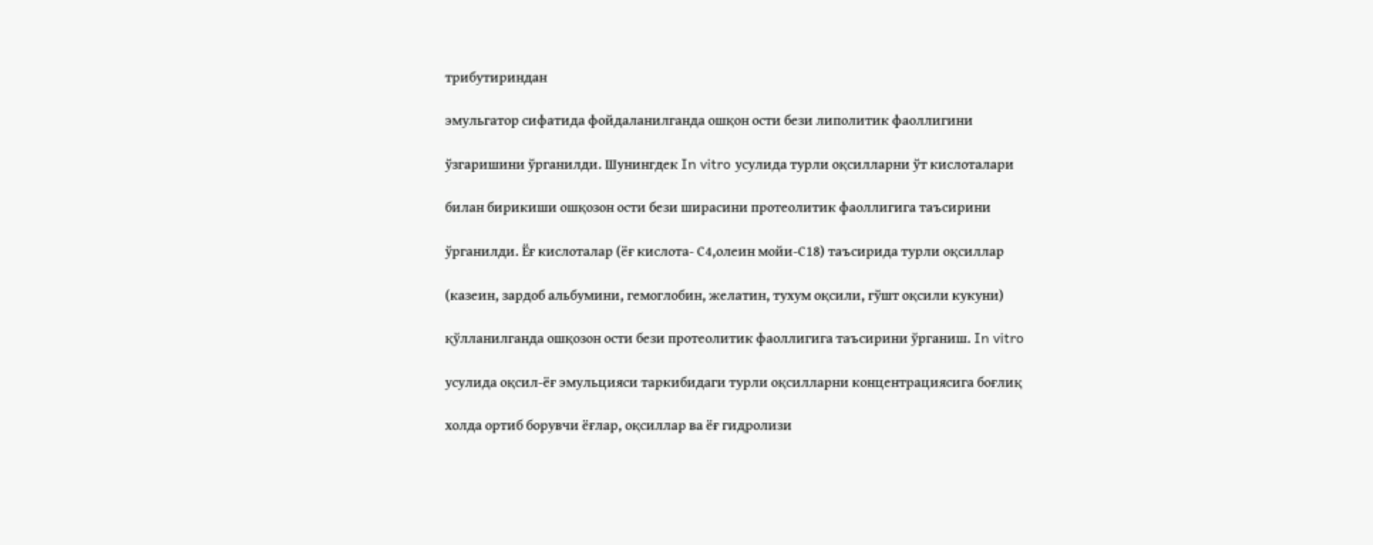трибутириндан

эмульгатор сифатида фойдаланилганда ошқон ости бези липолитик фаоллигини

ўзгаришини ўрганилди. Шунингдек In vitro усулида турли оқсилларни ўт кислоталари

билан бирикиши ошқозон ости бези ширасини протеолитик фаоллигига таъсирини

ўрганилди. Ёғ кислоталар (ёғ кислота- С4,олеин мойи-С18) таъсирида турли оқсиллар

(казеин, зардоб альбумини, гемоглобин, желатин, тухум оқсили, гўшт оқсили кукуни)

қўлланилганда ошқозон ости бези протеолитик фаоллигига таъсирини ўрганиш. In vitro

усулида оқсил-ёғ эмульцияси таркибидаги турли оқсилларни концентрациясига боғлиқ

холда ортиб борувчи ёғлар, оқсиллар ва ёғ гидролизи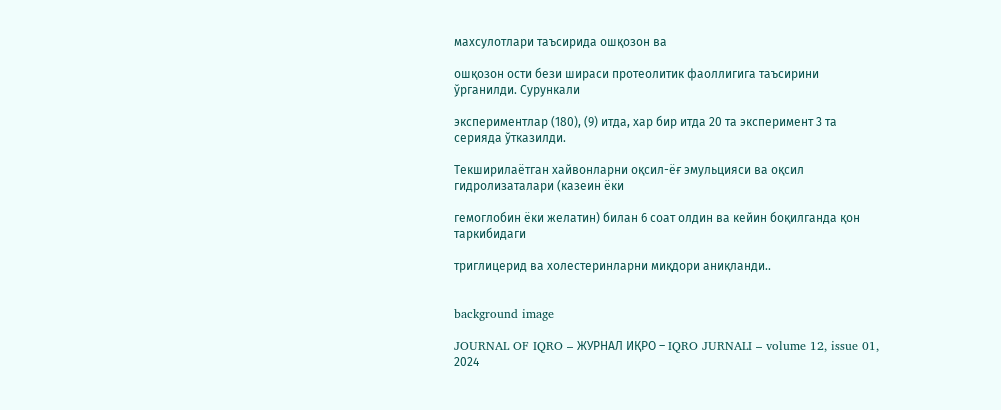махсулотлари таъсирида ошқозон ва

ошқозон ости бези шираси протеолитик фаоллигига таъсирини ўрганилди. Сурункали

экспериментлар (180), (9) итда, хар бир итда 20 та эксперимент 3 та серияда ўтказилди.

Текширилаётган хайвонларни оқсил-ёғ эмульцияси ва оқсил гидролизаталари (казеин ёки

гемоглобин ёки желатин) билан 6 соат олдин ва кейин боқилганда қон таркибидаги

триглицерид ва холестеринларни миқдори аниқланди..


background image

JOURNAL OF IQRO – ЖУРНАЛ ИҚРО – IQRO JURNALI – volume 12, issue 01, 2024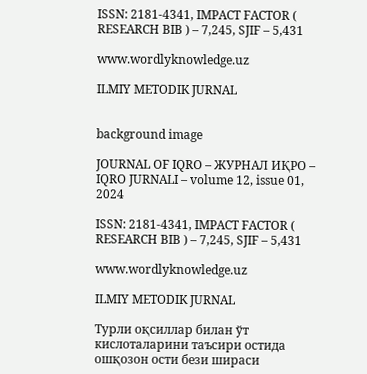ISSN: 2181-4341, IMPACT FACTOR ( RESEARCH BIB ) – 7,245, SJIF – 5,431

www.wordlyknowledge.uz

ILMIY METODIK JURNAL


background image

JOURNAL OF IQRO – ЖУРНАЛ ИҚРО – IQRO JURNALI – volume 12, issue 01, 2024

ISSN: 2181-4341, IMPACT FACTOR ( RESEARCH BIB ) – 7,245, SJIF – 5,431

www.wordlyknowledge.uz

ILMIY METODIK JURNAL

Турли оқсиллар билан ўт кислоталарини таъсири остида ошқозон ости бези шираси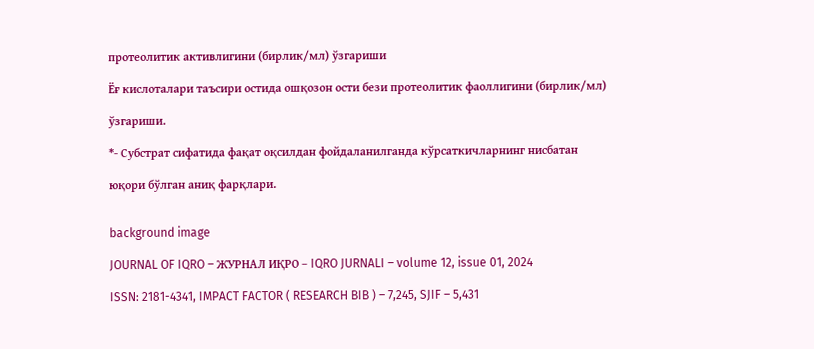протеолитик активлигини (бирлик/мл) ўзгариши

Ёғ кислоталари таъсири остида ошқозон ости бези протеолитик фаоллигини (бирлик/мл)

ўзгариши.

*- Субстрат сифатида фақат оқсилдан фойдаланилганда кўрсаткичларнинг нисбатан

юқори бўлган аниқ фарқлари.


background image

JOURNAL OF IQRO – ЖУРНАЛ ИҚРО – IQRO JURNALI – volume 12, issue 01, 2024

ISSN: 2181-4341, IMPACT FACTOR ( RESEARCH BIB ) – 7,245, SJIF – 5,431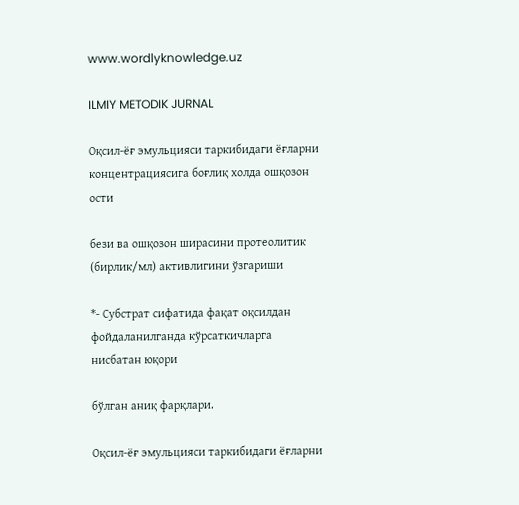www.wordlyknowledge.uz

ILMIY METODIK JURNAL

Оқсил-ёғ эмульцияси таркибидаги ёғларни концентрациясига боғлиқ холда ошқозон ости

бези ва ошқозон ширасини протеолитик (бирлик/мл) активлигини ўзгариши

*- Субстрат сифатида фақат оқсилдан фойдаланилганда кўрсаткичларга нисбатан юқори

бўлган аниқ фарқлари.

Оқсил-ёғ эмульцияси таркибидаги ёғларни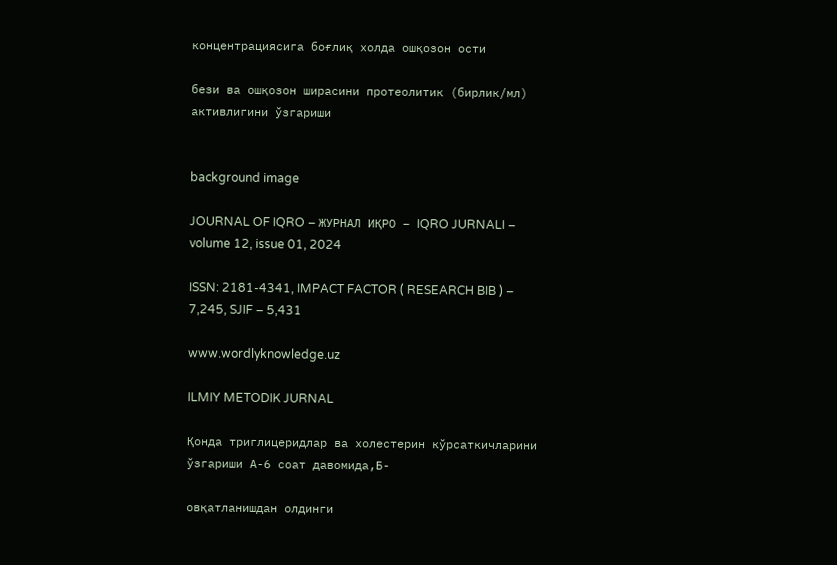концентрациясига боғлиқ холда ошқозон ости

бези ва ошқозон ширасини протеолитик (бирлик/мл) активлигини ўзгариши


background image

JOURNAL OF IQRO – ЖУРНАЛ ИҚРО – IQRO JURNALI – volume 12, issue 01, 2024

ISSN: 2181-4341, IMPACT FACTOR ( RESEARCH BIB ) – 7,245, SJIF – 5,431

www.wordlyknowledge.uz

ILMIY METODIK JURNAL

Қонда триглицеридлар ва холестерин кўрсаткичларини ўзгариши А-6 соат давомида,Б-

овқатланишдан олдинги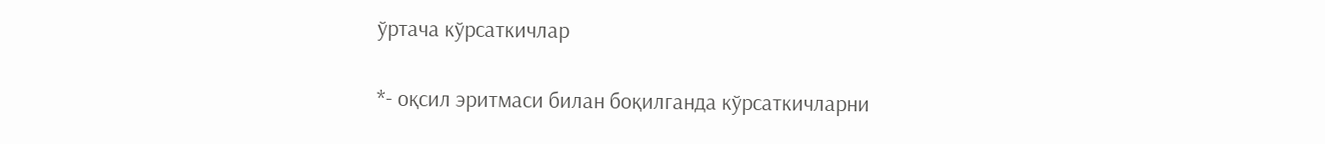ўртача кўрсаткичлар

*- оқсил эритмаси билан боқилганда кўрсаткичларни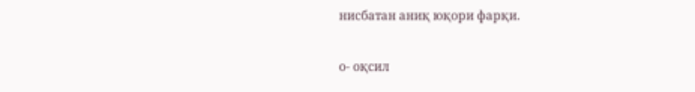нисбатан аниқ юқори фарқи.

о- оқсил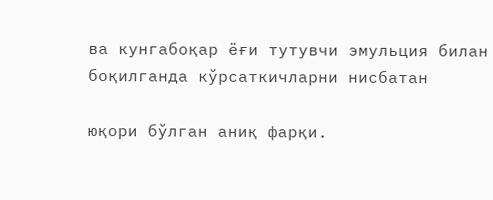ва кунгабоқар ёғи тутувчи эмульция билан боқилганда кўрсаткичларни нисбатан

юқори бўлган аниқ фарқи.